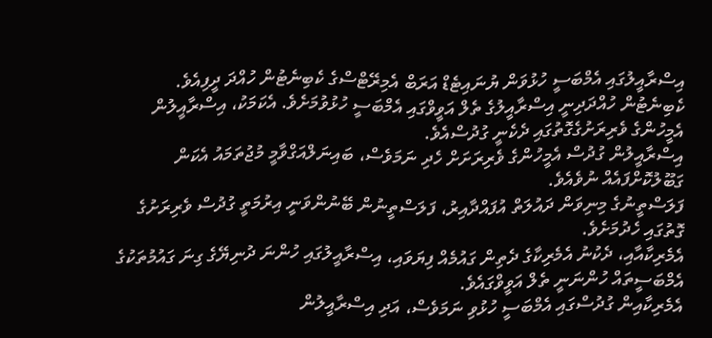އިސްރާއީލުގައި އެމްބަސީ ހުޅުވަން ޔުނައިޓެޑް އަރަބް އެމިރޭޓްސްގެ ކެބިނެޓުން ހުއްދަ ދީފިއެވެ.
ކެބިނެޓުން ހުއްދަދިނީ އިސްރާއީލުގެ ތެލް އަވީވްގައި އެމްބަސީ ހުޅުވުމަށެވެ. އެކަމަކު، އިސްރާއީލުން އެމީހުންގެ ވެރިރަށުގެގޮތުގައި ދެކެނީ ގުދުސްއެވެ.
އިސްރާއީލުން ގުދުސް އެމީހުންގެ ވެރިރަށަށް ހެދި ނަމަވެސް، ބައިނަލްއަގްވާމީ މުޖުތަމައު އެކަން ގަބޫލުކޮށްފައެއް ނުވެއެވެ.
ފަލަސްތީނުގެ މިނިވަން ދައުލަތް އުފައްދާއިރު، ފަލަސްތީނުން ބޭނުންވަނީ އިރުމަތީ ގުދުސް ވެރިރަށުގެ ގޮތުގައި ހެދުމަށެވެ.
އެމެރިކާއާއި، ދެކުނު އެމެރިކާގެ ދެތިން ގައުމެއް ފިޔަވައި، އިސްރާއީލުގައި ހުންނަ ދުނިޔޭގެ ގިނަ ގައުމުތަކުގެ އެމްބަސީތައް ހުންނަނީ ތެލް އަވީވްގައެވެ.
އެމެރިކާއިން ގުދުސްގައި އެމްބަސީ ހުޅުވި ނަމަވެސް، އަދި އިސްރާއީލުން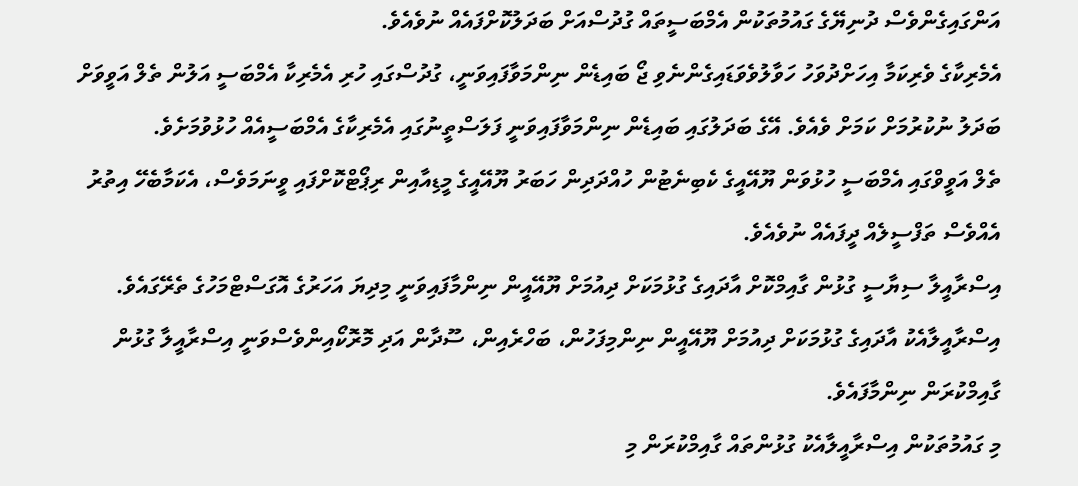އަންގައިގެންވެސް ދުނިޔޭގެ ގައުމުތަކުން އެމްބަސީތައް ގުދުސްއަށް ބަދަލުކޮށްފައެއް ނުވެއެވެ.
އެމެރިކާގެ ވެރިކަމާ އިހަށްދުވަހު ހަވާލުވެވަޑައިގެންނެވި ޖޯ ބައިޑެން ނިންމަވާފައިވަނީ، ގުދުސްގައި ހުރި އެމެރިކާ އެމްބަސީ އަލުން ތެލް އަވީވަށް ބަދަލު ނުކުރުމަށް ކަމަށް ވެއެވެ. އޭގެ ބަދަލުގައި ބައިޑެން ނިންމަވާފައިވަނީ ފަލަސްތީނުގައި އެމެރިކާގެ އެމްބަސީއެއް ހުޅުވުމަށެވެ.
ތެލް އަވީވްގައި އެމްބަސީ ހުޅުވަން ޔޫއޭއީގެ ކެބިނެޓުން ހުއްދަދިން ހަބަރު ޔޫއޭއީގެ މީޑިއާއިން ރިޕޯޓްކޮށްފައި ވީނަމަވެސް، އެކަމާބެހޭ އިތުރު އެއްވެސް ތަފްސީލެއް ދީފައެއް ނުވެއެވެ.
އިސްރާއީލާ ސިޔާސީ ގުޅުން ގާއިމްކޮށް އާދައިގެ ގުޅުމަކަށް ދިއުމަށް ޔޫއޭއީން ނިންމާފައިވަނީ މިދިޔަ އަހަރުގެ އޮގަސްޓްމަހުގެ ތެރޭގައެވެ.
އިސްރާއީލާއެކު އާދައިގެ ގުޅުމަކަށް ދިއުމަށް ޔޫއޭއީން ނިންމިފަހުން، ބަހްރެއިން، ސޫދާން އަދި މޮރޮކޯއިންވެސްވަނީ އިސްރާއީލާ ގުޅުން ގާއިމްކުރަން ނިންމާފައެވެ.
މި ގައުމުތަކުން އިސްރާއީލާއެކު ގުޅުންތައް ގާއިމްކުރަން މި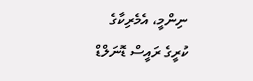ނިންމީ، އެމެރިކާގެ ކުރީގެ ރައީސް ޑޮނަލްޑް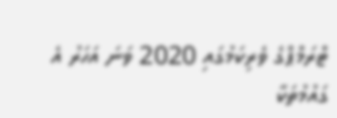ޓްރަމްޕްގެ ވެރިކަމުގައި 2020 ވަނަ އަހަރު އެ ގައުމުތަކާ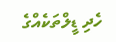ހެދި ޑީލްތަކެއްގެ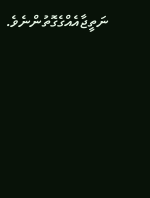ނަތީޖާއެއްގެގޮތުންނެވެ.